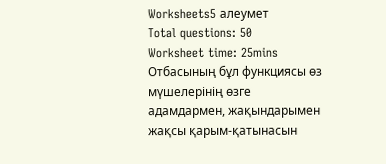Worksheets5 алеумет
Total questions: 50
Worksheet time: 25mins
Отбасының бұл функциясы өз мүшелерінің өзге адамдармен, жақындарымен жақсы қарым-қатынасын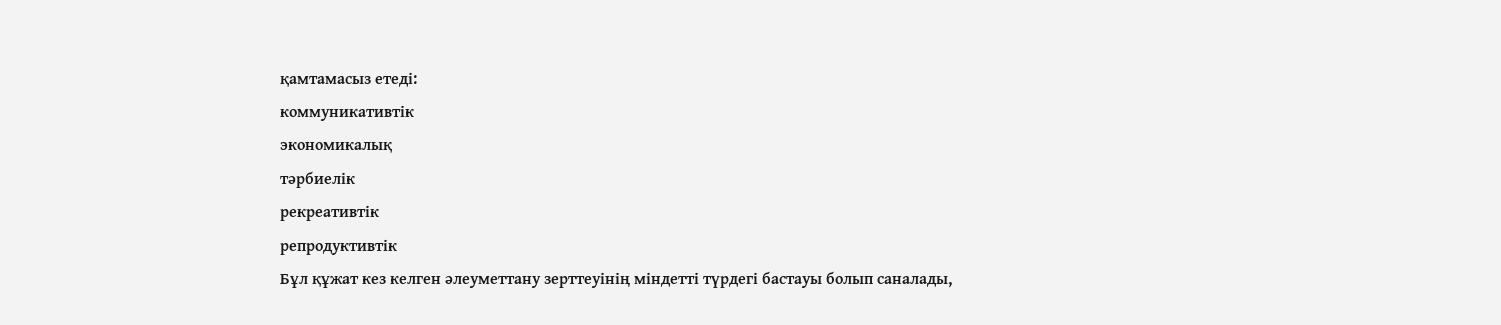қамтамасыз етеді:
коммуникативтік
экономикалық
тәрбиелік
рекреативтік
репродуктивтік
Бұл құжат кез келген әлеуметтану зерттеуінің міндетті түрдегі бастауы болып саналады,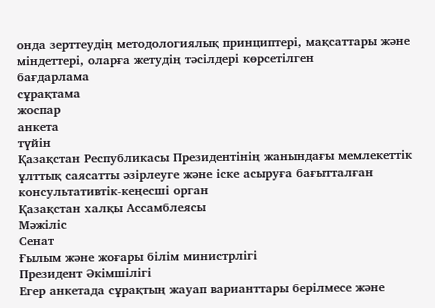онда зерттеудің методологиялық принциптері, мақсаттары және міндеттері, оларға жетудің тәсілдері көрсетілген
бағдарлама
сұрақтама
жоспар
анкета
түйін
Қазақстан Республикасы Президентінің жанындағы мемлекеттік ұлттық саясатты әзірлеуге және іске асыруға бағытталған консультативтік-кеңесші орган
Қазақстан халқы Ассамблеясы
Мәжіліс
Сенат
Ғылым және жоғары білім министрлігі
Президент Әкімшілігі
Егер анкетада сұрақтың жауап варианттары берілмесе және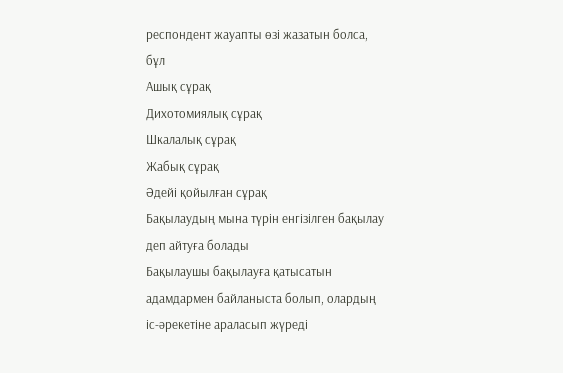респондент жауапты өзі жазатын болса, бұл
Ашық сұрақ
Дихотомиялық сұрақ
Шкалалық сұрақ
Жабық сұрақ
Әдейі қойылған сұрақ
Бақылаудың мына түрін енгізілген бақылау деп айтуға болады
Бақылаушы бақылауға қатысатын адамдармен байланыста болып, олардың іс-әрекетіне араласып жүреді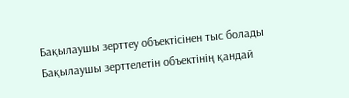Бақылаушы зерттеу объектісінен тыс болады
Бақылаушы зерттелетін объектінің қандай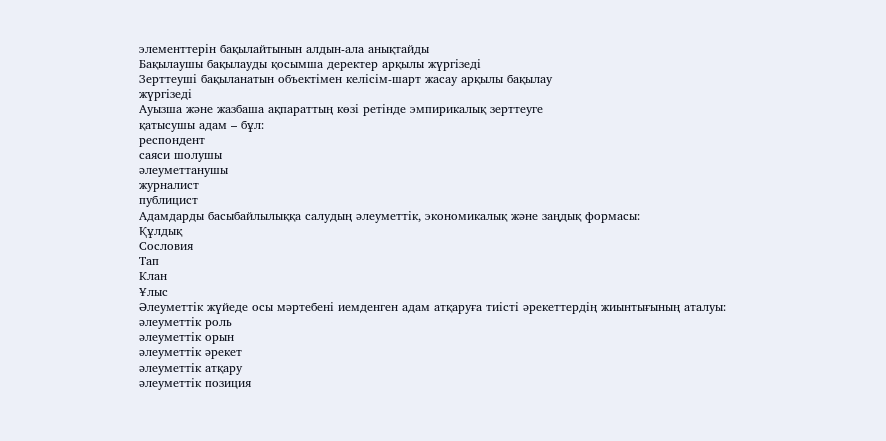элементтерін бақылайтынын алдын-ала анықтайды
Бақылаушы бақылауды қосымша деректер арқылы жүргізеді
Зерттеуші бақыланатын объектімен келісім-шарт жасау арқылы бақылау
жүргізеді
Ауызша және жазбаша ақпараттың көзі ретінде эмпирикалық зерттеуге
қатысушы адам – бұл:
респондент
саяси шолушы
әлеуметтанушы
журналист
публицист
Адамдарды басыбайлылыққа салудың әлеуметтік, экономикалық және заңдық формасы:
Құлдық
Сословия
Тап
Клан
Ұлыс
Әлеуметтік жүйеде осы мәртебені иемденген адам атқаруға тиісті әрекеттердің жиынтығының аталуы:
әлеуметтік роль
әлеуметтік орын
әлеуметтік әрекет
әлеуметтік атқару
әлеуметтік позиция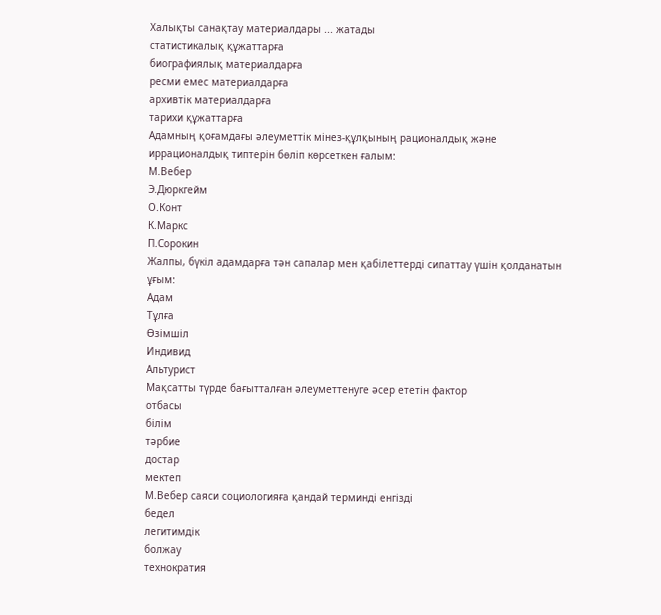Халықты санақтау материалдары ... жатады
статистикалық құжаттарға
биографиялық материалдарға
ресми емес материалдарға
архивтік материалдарға
тарихи құжаттарға
Адамның қоғамдағы әлеуметтік мінез-құлқының рационалдық және
иррационалдық типтерін бөліп көрсеткен ғалым:
М.Вебер
Э.Дюркгейм
О.Конт
К.Маркс
П.Сорокин
Жалпы, бүкіл адамдарға тән сапалар мен қабілеттерді сипаттау үшін қолданатын ұғым:
Адам
Тұлға
Өзімшіл
Индивид
Альтурист
Мақсатты түрде бағытталған әлеуметтенуге әсер ететін фактор
отбасы
білім
тәрбие
достар
мектеп
М.Вебер саяси социологияға қандай терминді енгізді
бедел
легитимдік
болжау
технократия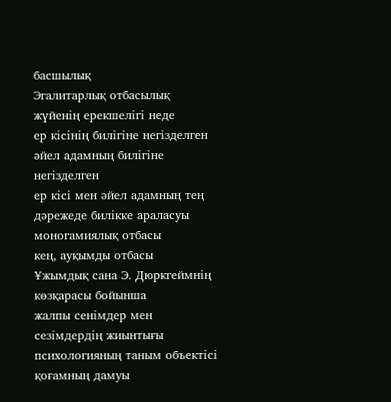басшылық
Эгалитарлық отбасылық жүйенің ерекшелігі неде
ер кісінің билігіне негізделген
әйел адамның билігіне негізделген
ер кісі мен әйел адамның тең дәрежеде билікке араласуы
моногамиялық отбасы
кең, ауқымды отбасы
Ұжымдық сана Э. Дюркгеймнiң көзқарасы бойынша
жалпы сенімдер мен сезімдердің жиынтығы
психологияның таным объектісі
қоғамның дамуы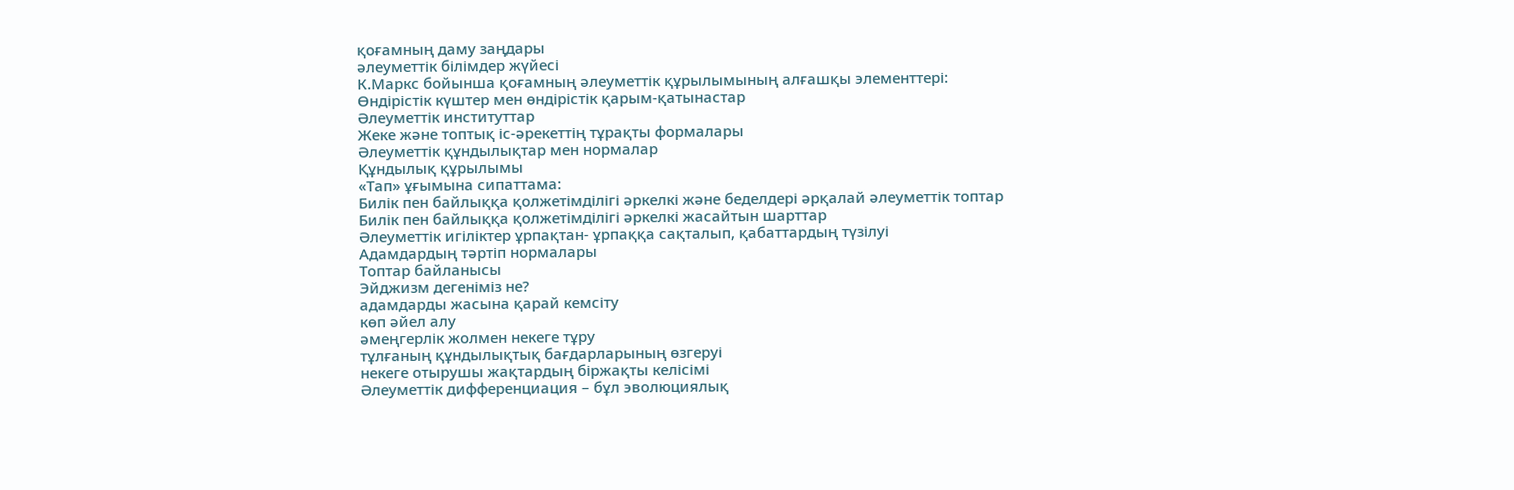қоғамның даму заңдары
әлеуметтік білімдер жүйесі
К.Маркс бойынша қоғамның әлеуметтік құрылымының алғашқы элементтері:
Өндірістік күштер мен өндірістік қарым-қатынастар
Әлеуметтік институттар
Жеке және топтық іс-әрекеттің тұрақты формалары
Әлеуметтік құндылықтар мен нормалар
Құндылық құрылымы
«Тап» ұғымына сипаттама:
Билік пен байлыққа қолжетімділігі әркелкі және беделдері әрқалай әлеуметтік топтар
Билік пен байлыққа қолжетімділігі әркелкі жасайтын шарттар
Әлеуметтік игіліктер ұрпақтан- ұрпаққа сақталып, қабаттардың түзілуі
Адамдардың тәртіп нормалары
Топтар байланысы
Эйджизм дегеніміз не?
адамдарды жасына қарай кемсіту
көп әйел алу
әмеңгерлік жолмен некеге тұру
тұлғаның құндылықтық бағдарларының өзгеруі
некеге отырушы жақтардың біржақты келісімі
Әлеуметтік дифференциация – бұл эволюциялық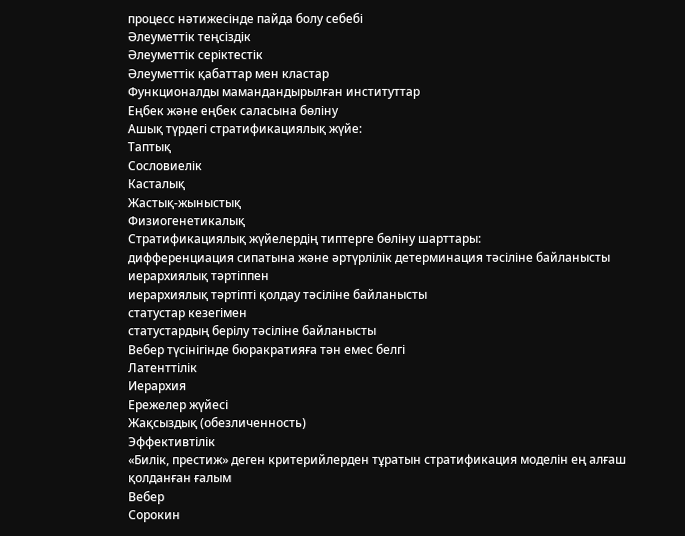процесс нәтижесінде пайда болу себебі
Әлеуметтік теңсіздік
Әлеуметтік серіктестік
Әлеуметтік қабаттар мен кластар
Функционалды мамандандырылған институттар
Еңбек және еңбек саласына бөліну
Ашық түрдегі стратификациялық жүйе:
Таптық
Сословиелік
Касталық
Жастық-жыныстық
Физиогенетикалық
Стратификациялық жүйелердің типтерге бөліну шарттары:
дифференциация сипатына және әртүрлілік детерминация тәсіліне байланысты
иерархиялық тәртіппен
иерархиялық тәртіпті қолдау тәсіліне байланысты
статустар кезегімен
статустардың берілу тәсіліне байланысты
Вебер түсінігінде бюракратияға тән емес белгі
Латенттілік
Иерархия
Ережелер жүйесі
Жақсыздық (обезличенность)
Эффективтілік
«Билік, престиж» деген критерийлерден тұратын стратификация моделін ең алғаш қолданған ғалым
Вебер
Сорокин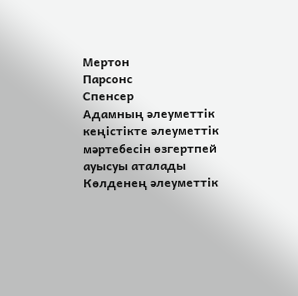Мертон
Парсонс
Спенсер
Адамның әлеуметтік кеңістікте әлеуметтік мәртебесін өзгертпей ауысуы аталады
Көлденең әлеуметтік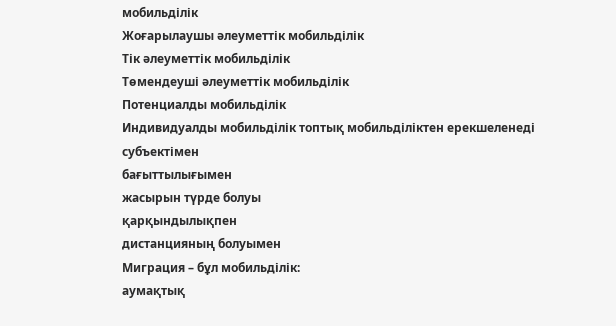мобильділік
Жоғарылаушы әлеуметтік мобильділік
Тік әлеуметтік мобильділік
Төмендеуші әлеуметтік мобильділік
Потенциалды мобильділік
Индивидуалды мобильділік топтық мобильділіктен ерекшеленеді
субъектімен
бағыттылығымен
жасырын түрде болуы
қарқындылықпен
дистанцияның болуымен
Миграция – бұл мобильділік:
аумақтық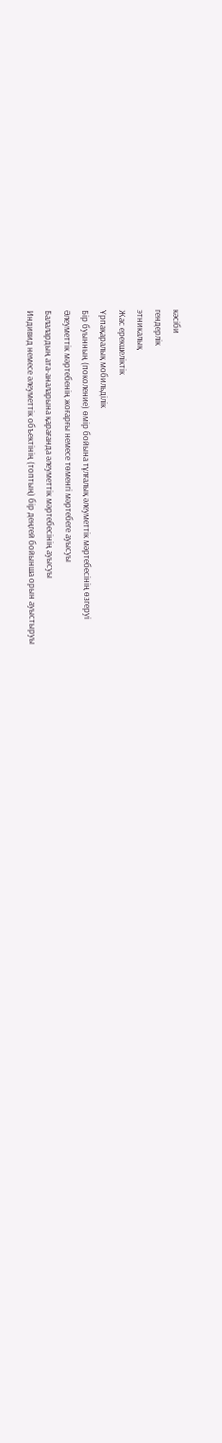кәсіби
гендерлік
этникалық
Жас ерекшеліктік
Ұрпақаралық мобильділік
Бір буынның (поколение) өмір бойына тұлғалық әлеуметтік мәртебесінің өзгеруі
Әлеуметтік мәртебенің жоғарғы немесе төменгі мәртебеге ауысуы
Балалардың ата-аналарына қарағанда әлеуметтік мәртебесінің ауысуы
Индивид немесе әлеуметтік объектінің (топтың) бір деңгей бойынша орын ауыстыруы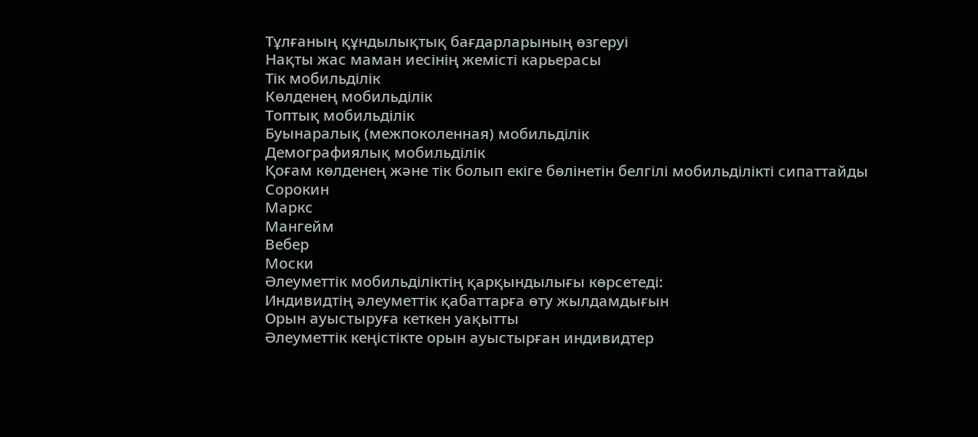Тұлғаның құндылықтық бағдарларының өзгеруі
Нақты жас маман иесінің жемісті карьерасы
Тік мобильділік
Көлденең мобильділік
Топтық мобильділік
Буынаралық (межпоколенная) мобильділік
Демографиялық мобильділік
Қоғам көлденең және тік болып екіге бөлінетін белгілі мобильділікті сипаттайды
Сорокин
Маркс
Мангейм
Вебер
Моски
Әлеуметтік мобильділіктің қарқындылығы көрсетеді:
Индивидтің әлеуметтік қабаттарға өту жылдамдығын
Орын ауыстыруға кеткен уақытты
Әлеуметтік кеңістікте орын ауыстырған индивидтер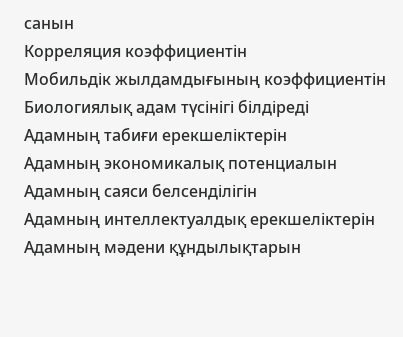санын
Корреляция коэффициентін
Мобильдік жылдамдығының коэффициентін
Биологиялық адам түсінігі білдіреді
Адамның табиғи ерекшеліктерін
Адамның экономикалық потенциалын
Адамның саяси белсенділігін
Адамның интеллектуалдық ерекшеліктерін
Адамның мәдени құндылықтарын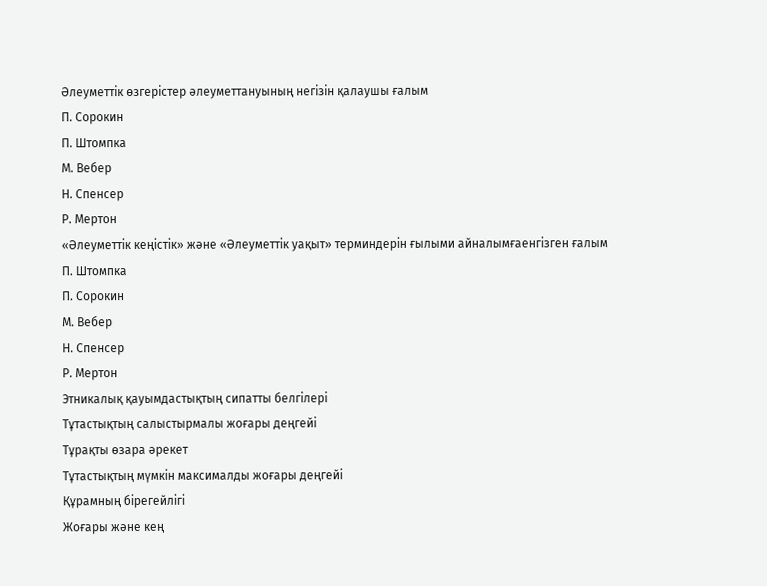Әлеуметтік өзгерістер әлеуметтануының негізін қалаушы ғалым
П. Сорокин
П. Штомпка
М. Вебер
Н. Спенсер
Р. Мертон
«Әлеуметтік кеңістік» және «Әлеуметтік уақыт» терминдерін ғылыми айналымғаенгізген ғалым
П. Штомпка
П. Сорокин
М. Вебер
Н. Спенсер
Р. Мертон
Этникалық қауымдастықтың сипатты белгілері
Тұтастықтың салыстырмалы жоғары деңгейі
Тұрақты өзара әрекет
Тұтастықтың мүмкін максималды жоғары деңгейі
Құрамның бірегейлігі
Жоғары және кең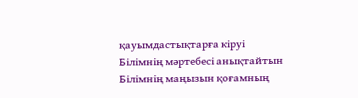қауымдастықтарға кіруі
Білімнің мәртебесі анықтайтын
Білімнің маңызын қоғамның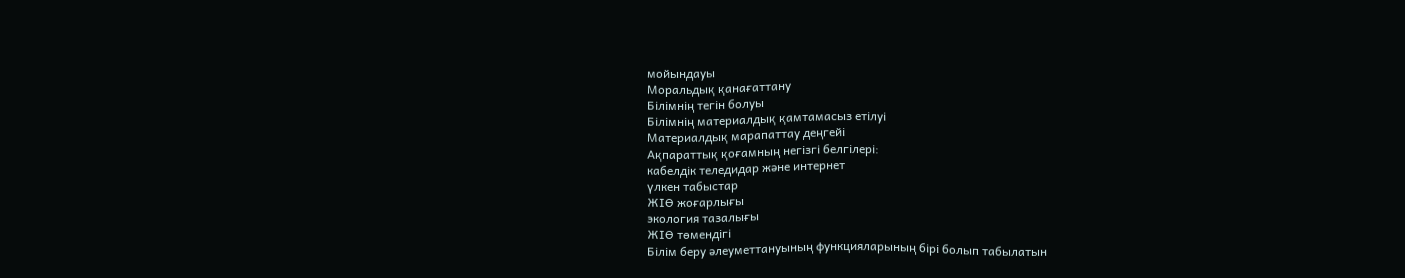мойындауы
Моральдық қанағаттану
Білімнің тегін болуы
Білімнің материалдық қамтамасыз етілуі
Материалдық марапаттау деңгейі
Ақпараттық қоғамның негізгі белгілері:
кабелдік теледидар және интернет
үлкен табыстар
ЖІӨ жоғарлығы
экология тазалығы
ЖІӨ төмендігі
Білім беру әлеуметтануының функцияларының бірі болып табылатын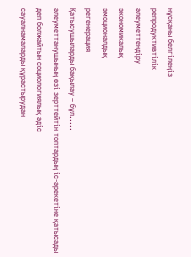нұсқаны белгілеңіз
репродуктивтілік
әлеуметтендіру
экономикалық
эмоционалдық
регенерация
Қатысушыларды бақылау – бұл.....
әлеуметтанушының өзі зерттейтін топтардың іс-әрекетіне қатысады деп болжайтын социологиялық әдіс
сауалнамаларды құрастырудан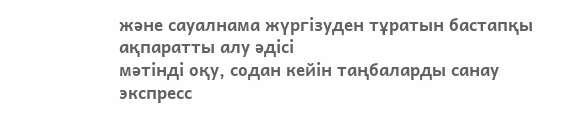және сауалнама жүргізуден тұратын бастапқы ақпаратты алу әдісі
мәтінді оқу, содан кейін таңбаларды санау
экспресс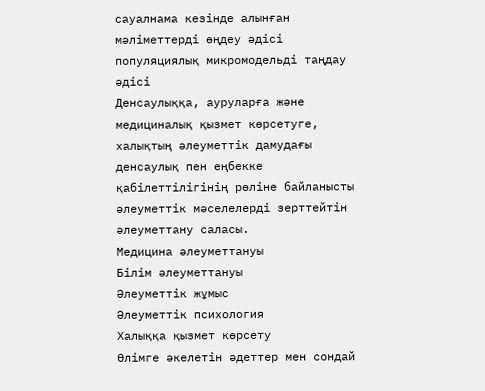сауалнама кезінде алынған мәліметтерді өңдеу әдісі
популяциялық микромодельді таңдау әдісі
Денсаулыққа, ауруларға және медициналық қызмет көрсетуге, халықтың әлеуметтік дамудағы денсаулық пен еңбекке қабілеттілігінің рөліне байланысты әлеуметтік мәселелерді зерттейтін әлеуметтану саласы.
Медицина әлеуметтануы
Білім әлеуметтануы
Әлеуметтік жұмыс
Әлеуметтік психология
Халыққа қызмет көрсету
Өлімге әкелетін әдеттер мен сондай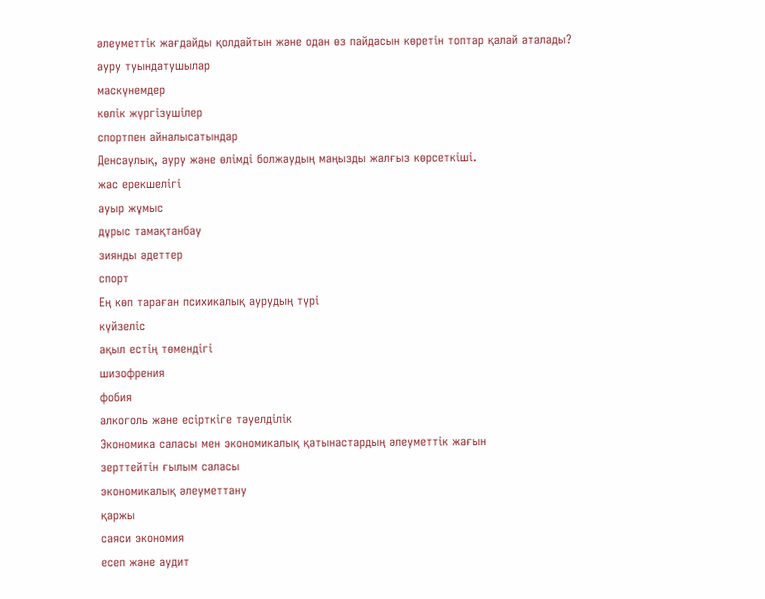әлеуметтік жағдайды қолдайтын және одан өз пайдасын көретін топтар қалай аталады?
ауру туындатушылар
маскүнемдер
көлік жүргізушілер
спортпен айналысатындар
Денсаулық, ауру және өлімді болжаудың маңызды жалғыз көрсеткіші.
жас ерекшелігі
ауыр жұмыс
дұрыс тамақтанбау
зиянды әдеттер
спорт
Ең көп тараған психикалық аурудың түрі
күйзеліс
ақыл естің төмендігі
шизофрения
фобия
алкоголь және есірткіге тәуелділік
Экономика саласы мен экономикалық қатынастардың әлеуметтік жағын
зерттейтін ғылым саласы
экономикалық әлеуметтану
қаржы
саяси экономия
есеп және аудит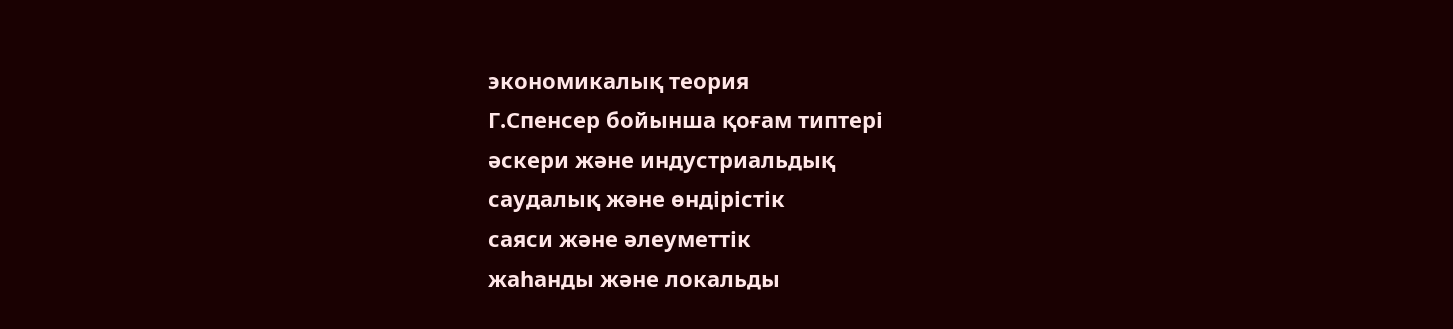экономикалық теория
Г.Спенсер бойынша қоғам типтері
әскери және индустриальдық
саудалық және өндірістік
саяси және әлеуметтік
жаһанды және локальды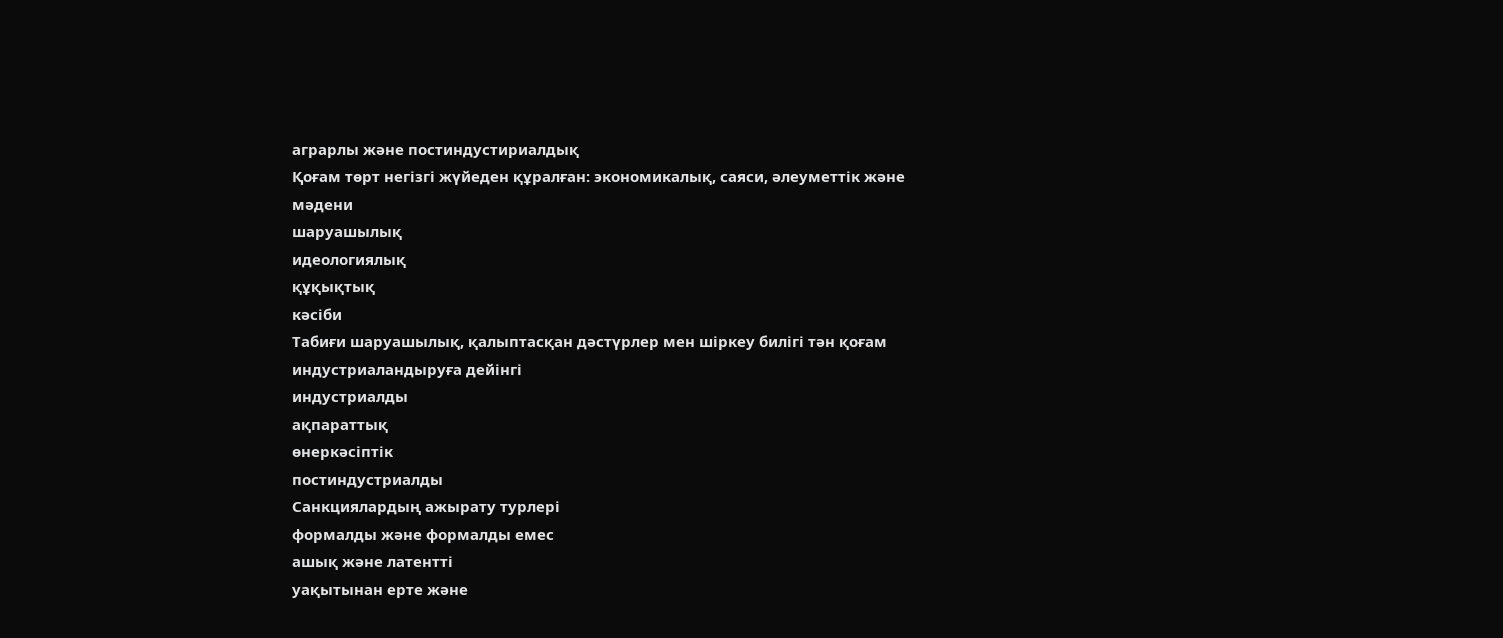аграрлы және постиндустириалдық
Қоғам төрт негізгі жүйеден құралған: экономикалық, саяси, әлеуметтік және
мәдени
шаруашылық
идеологиялық
құқықтық
кәсіби
Табиғи шаруашылық, қалыптасқан дәстүрлер мен шіркеу билігі тән қоғам
индустриаландыруға дейінгі
индустриалды
ақпараттық
өнеркәсіптік
постиндустриалды
Санкциялардың ажырату турлері
формалды және формалды емес
ашық және латентті
уақытынан ерте және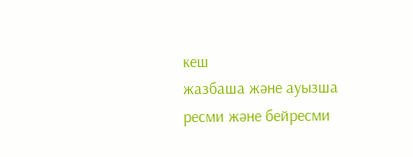кеш
жазбаша және ауызша
ресми және бейресми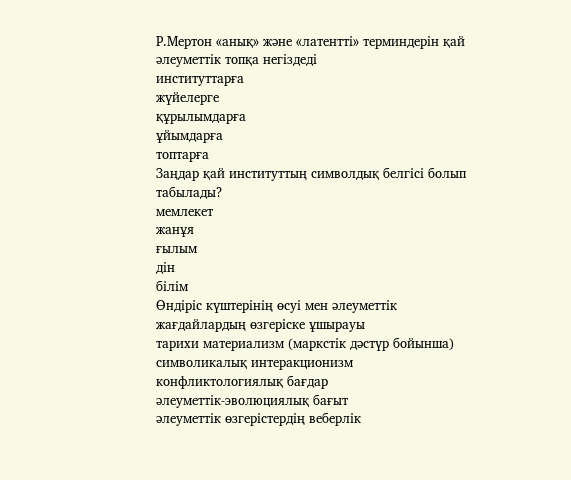Р.Мертон «анық» және «латентті» терминдерін қай әлеуметтік топқа негіздеді
институттарға
жүйелерге
құрылымдарға
ұйымдарға
топтарға
Заңдар қай институттың символдық белгісі болып табылады?
мемлекет
жанұя
ғылым
дін
білім
Өндіріс күштерінің өсуі мен әлеуметтік жағдайлардың өзгеріске ұшырауы
тарихи материализм (маркстік дәстүр бойынша)
символикалық интеракционизм
конфликтологиялық бағдар
әлеуметтік-эволюциялық бағыт
әлеуметтік өзгерістердің веберлік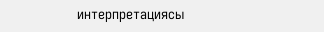интерпретациясы